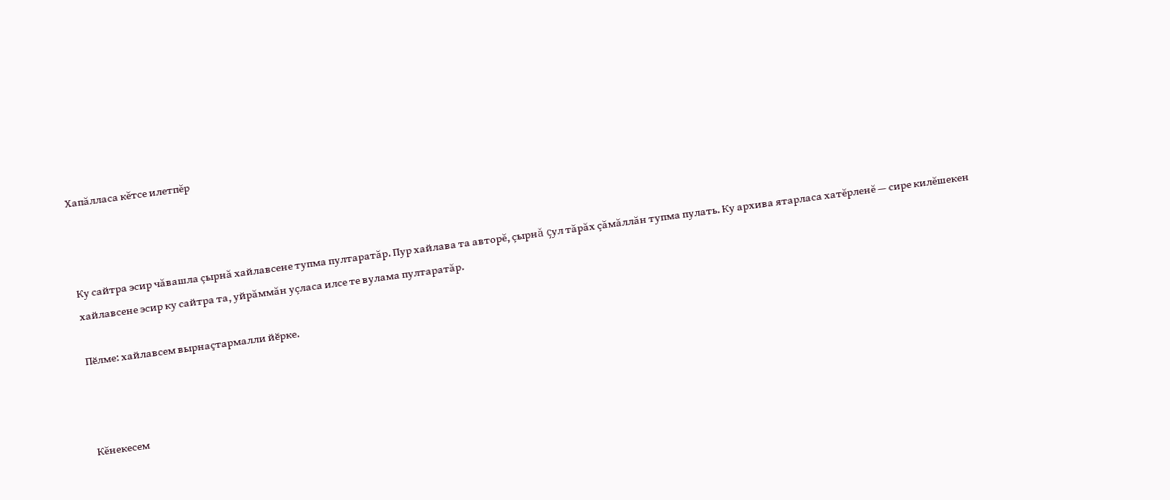Хапăлласа кĕтсе илетпĕр



Ку сайтра эсир чăвашла çырнă хайлавсене тупма пултаратăр. Пур хайлава та авторĕ, çырнă çул тăрăх çăмăллăн тупма пулать. Ку архива ятарласа хатĕрленĕ — сире килĕшекен хайлавсене эсир ку сайтра та, уйрăммăн уçласа илсе те вулама пултаратăр.

Пӗлме: хайлавсем вырнаҫтармалли йӗрке.



Кĕнекесем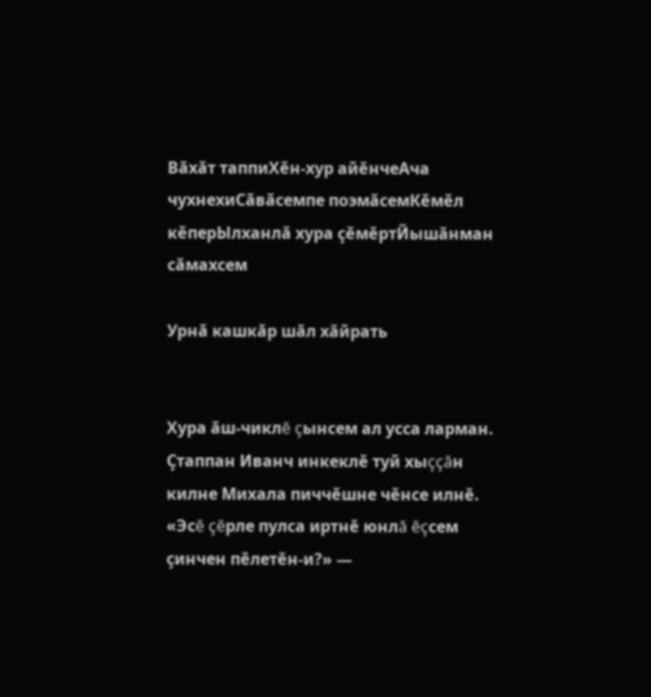Вăхăт таппиХĕн-хур айĕнчеАча чухнехиСăвăсемпе поэмăсемКĕмĕл кĕперЫлханлă хура çĕмĕртЙышăнман сăмахсем

Урнă кашкăр шăл хăйрать


Хура ăш-чиклĕ çынсем ал усса ларман. Çтаппан Иванч инкеклĕ туй хыççăн килне Михала пиччĕшне чĕнсе илнĕ. «Эсĕ çĕрле пулса иртнĕ юнлă ĕçсем çинчен пĕлетĕн-и?» —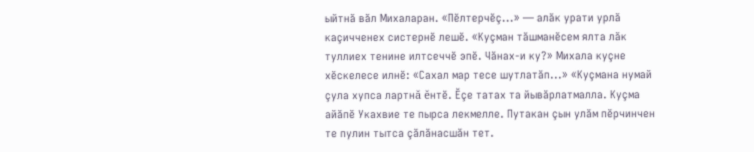ыйтнă вăл Михаларан. «Пĕлтерчĕç...» — алăк урати урлă каçичченех систернĕ лешĕ. «Куçман тăшманĕсем ялта лăк туллиех тенине илтсеччĕ эпĕ. Чăнах-и ку?» Михала куçне хĕскелесе илнĕ: «Сахал мар тесе шутлатăп...» «Куçмана нумай çула хупса лартнă ĕнтĕ. Ĕçе татах та йывăрлатмалла. Куçма айăпĕ Укахвие те пырса лекмелле. Путакан çын улăм пĕрчинчен те пулин тытса çăлăнасшăн тет.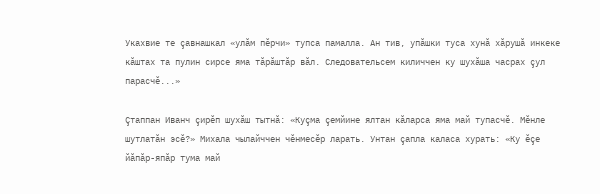Укахвие те çавнашкал «улăм пĕрчи» тупса памалла. Ан тив, упăшки туса хунă хăрушă инкеке кăштах та пулин сирсе яма тăрăштăр вăл. Следовательсем киличчен ку шухăша часрах çул парасчĕ...»

Çтаппан Иванч çирĕп шухăш тытнă: «Куçма çемйине ялтан кăларса яма май тупасчĕ. Мĕнле шутлатăн эсĕ?» Михала чылайччен чĕнмесĕр ларать. Унтан çапла каласа хурать: «Ку ĕçе йăпăр-япăр тума май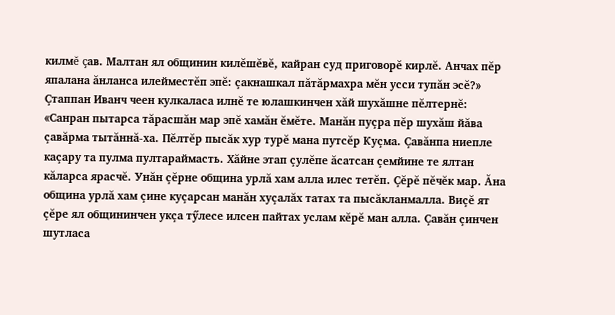килмĕ çав. Малтан ял общинин килĕшĕвĕ, кайран суд приговорĕ кирлĕ. Анчах пĕр япалана ăнланса илейместĕп эпĕ: çакнашкал пăтăрмахра мĕн усси тупăн эсĕ?» Çтаппан Иванч чеен кулкаласа илнĕ те юлашкинчен хăй шухăшне пĕлтернĕ: «Санран пытарса тăрасшăн мар эпĕ хамăн ĕмĕте. Манăн пуçра пĕр шухăш йăва çавăрма тытăннă-ха. Пĕлтĕр пысăк хур турĕ мана путсĕр Куçма. Çавăнпа ниепле каçару та пулма пултараймасть. Хăйне этап çулĕпе ăсатсан çемйине те ялтан кăларса ярасчĕ. Унăн çĕрне община урлă хам алла илес тетĕп. Çĕрĕ пĕчĕк мар. Ăна община урлă хам çине куçарсан манăн хуçалăх татах та пысăкланмалла. Виçĕ ят çĕре ял общининчен укçа тӳлесе илсен пайтах услам кĕрĕ ман алла. Çавăн çинчен шутласа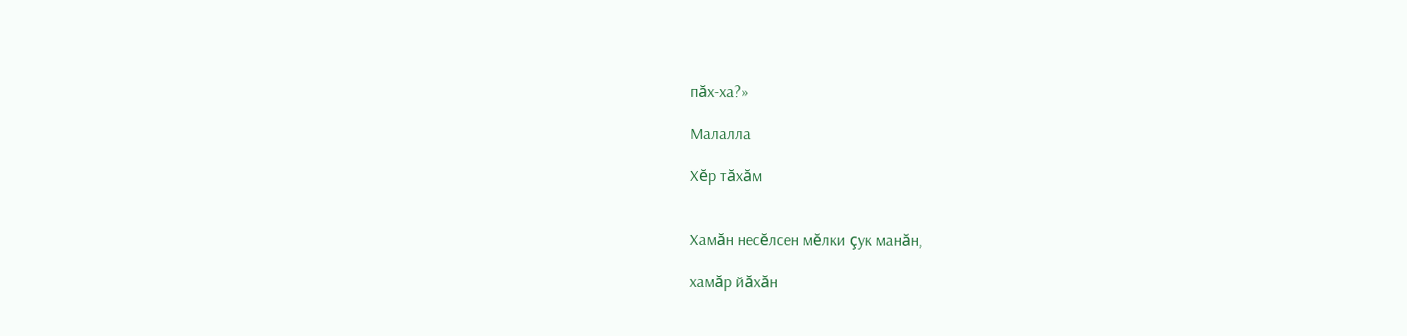пăх-ха?»

Малалла

Хĕр тăхăм


Хамăн несĕлсен мĕлки çук манăн,

хамăр йăхăн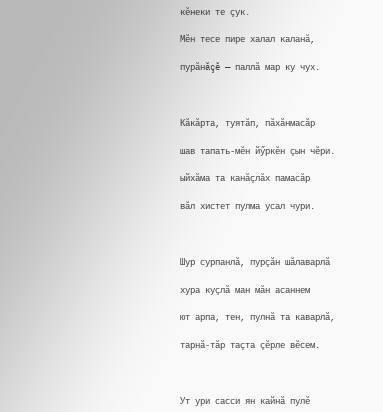кĕнеки те çук.

Мĕн тесе пире халал каланă,

пурăнăçĕ — паллă мар ку чух.



Кăкăрта, туятăп, пăхăнмасăр

шав тапать-мĕн йӳркĕн çын чĕри.

ыйхăма та канăçлăх памасăр

вăл хистет пулма усал чури.



Шур сурпанлă, пурçăн шăлаварлă

хура куçлă ман мăн асаннем

ют арпа, тен, пулнă та каварлă,

тарнă-тăр таçта çĕрле вĕсем.



Ут ури сасси ян кайнă пулĕ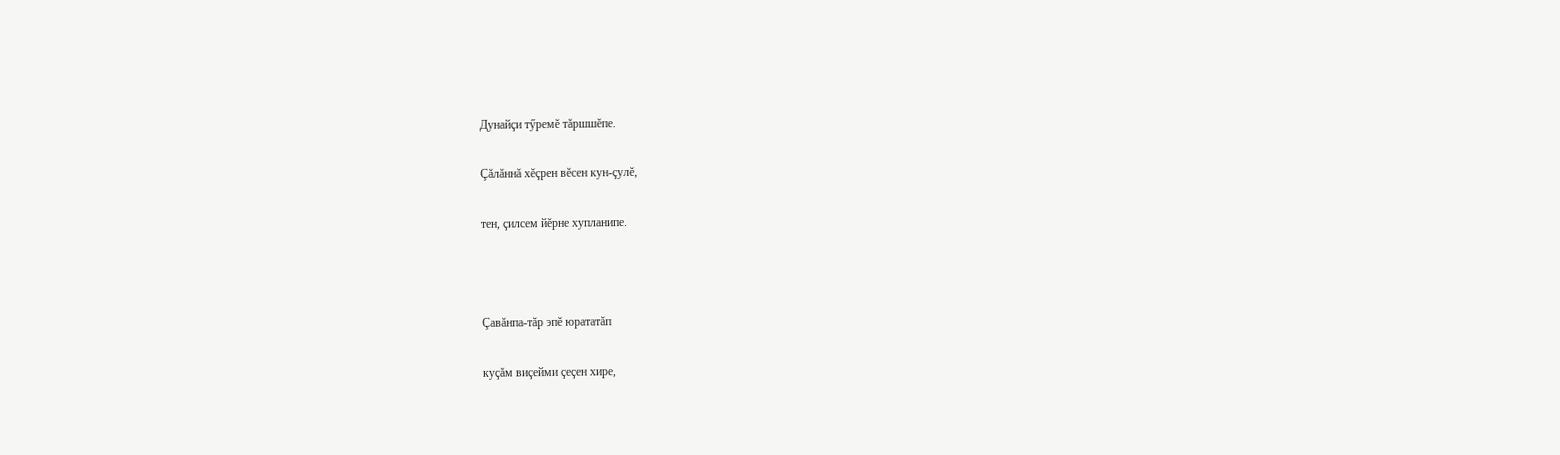Дунайçи тӳремĕ тăршшĕпе.

Çăлăннă хĕçрен вĕсен кун-çулĕ,

тен, çилсем йĕрне хупланипе.



Çавăнпа-тăр эпĕ юрататăп

куçăм виçейми çеçен хире,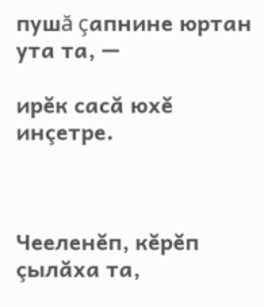пушă çапнине юртан ута та, —

ирĕк сасă юхĕ инçетре.



Чееленĕп, кĕрĕп çылăха та,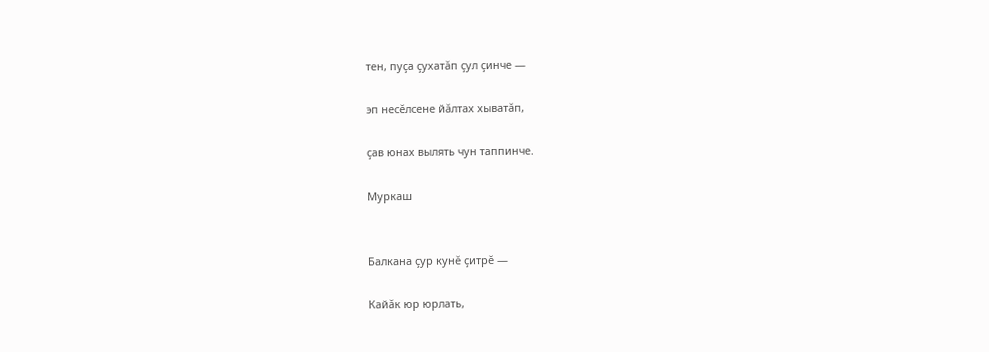тен, пуçа çухатăп çул çинче —

эп несĕлсене йăлтах хыватăп,

çав юнах вылять чун таппинче.

Муркаш


Балкана çур кунĕ çитрĕ —

Кайăк юр юрлать,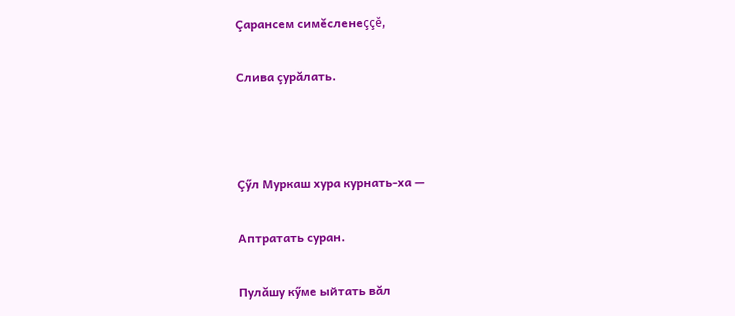Çарансем симĕсленеççĕ,

Слива çурăлать.



Çӳл Муркаш хура курнать-ха —

Аптратать суран.

Пулăшу кӳме ыйтать вăл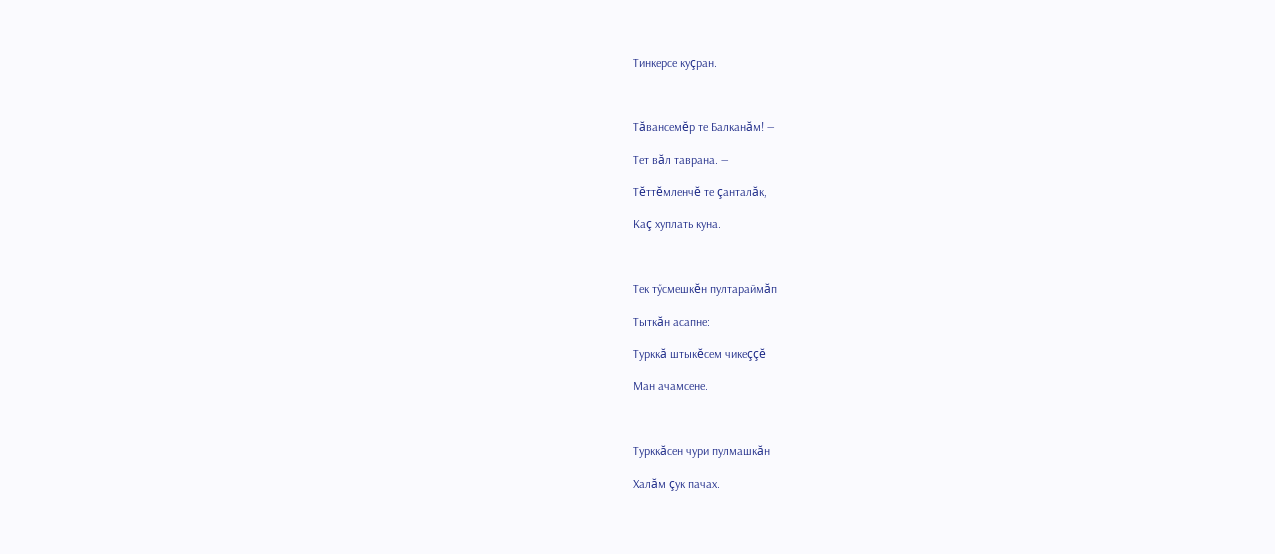Тинкерсе куçран.



Тăвансемĕр те Балканăм! —

Тет вăл таврана. —

Тĕттĕмленчĕ те çанталăк,

Каç хуплать куна.



Тек тӳсмешкĕн пултараймăп

Тыткăн асапне:

Турккă штыкĕсем чикеççĕ

Ман ачамсене.



Турккăсен чури пулмашкăн

Халăм çук пачах.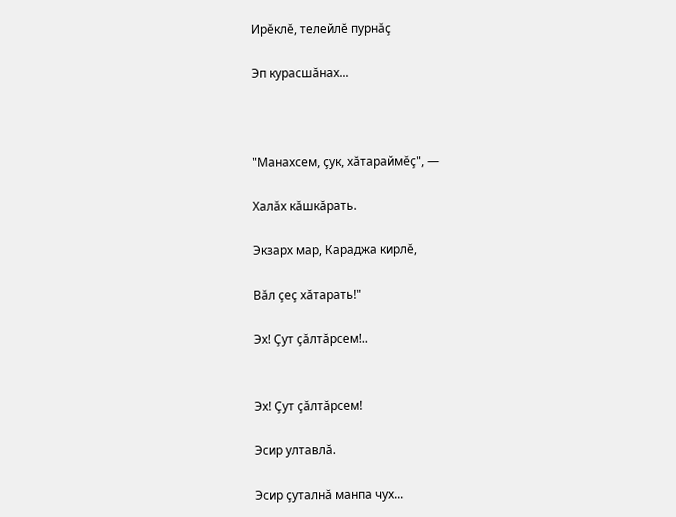Ирĕклĕ, телейлĕ пурнăç

Эп курасшăнах...



"Манахсем, çук, хăтараймĕç", —

Халăх кăшкăрать.

Экзарх мар, Караджа кирлĕ,

Вăл çеç хăтарать!"

Эх! Çут çăлтăрсем!..


Эх! Çут çăлтăрсем!

Эсир ултавлă.

Эсир çуталнă манпа чух...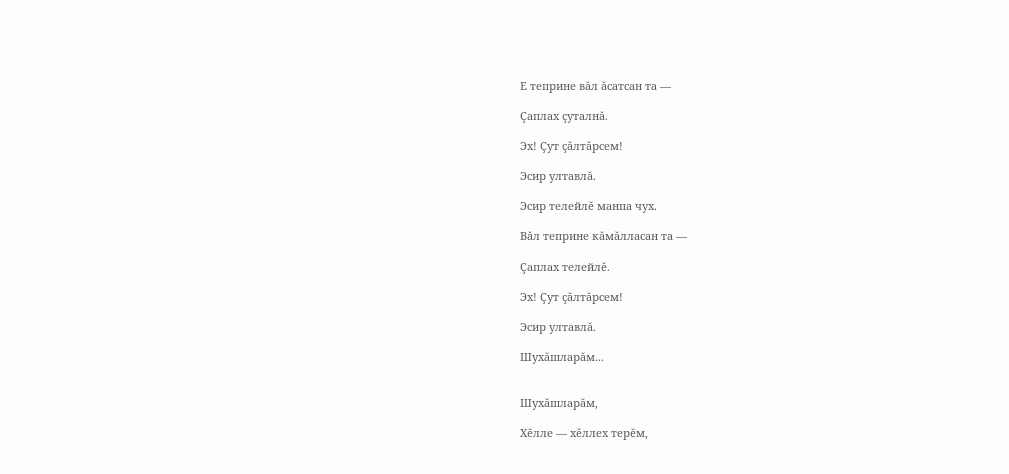Е теприне вăл ăсатсан та —

Çаплах çуталнă.

Эх! Çут çăлтăрсем!

Эсир ултавлă.

Эсир телейлĕ манпа чух.

Вăл теприне кăмăлласан та —

Çаплах телейлĕ.

Эх! Çут çăлтăрсем!

Эсир ултавлă.

Шухăшларăм...


Шухăшларăм,

Хĕлле — хĕллех терĕм,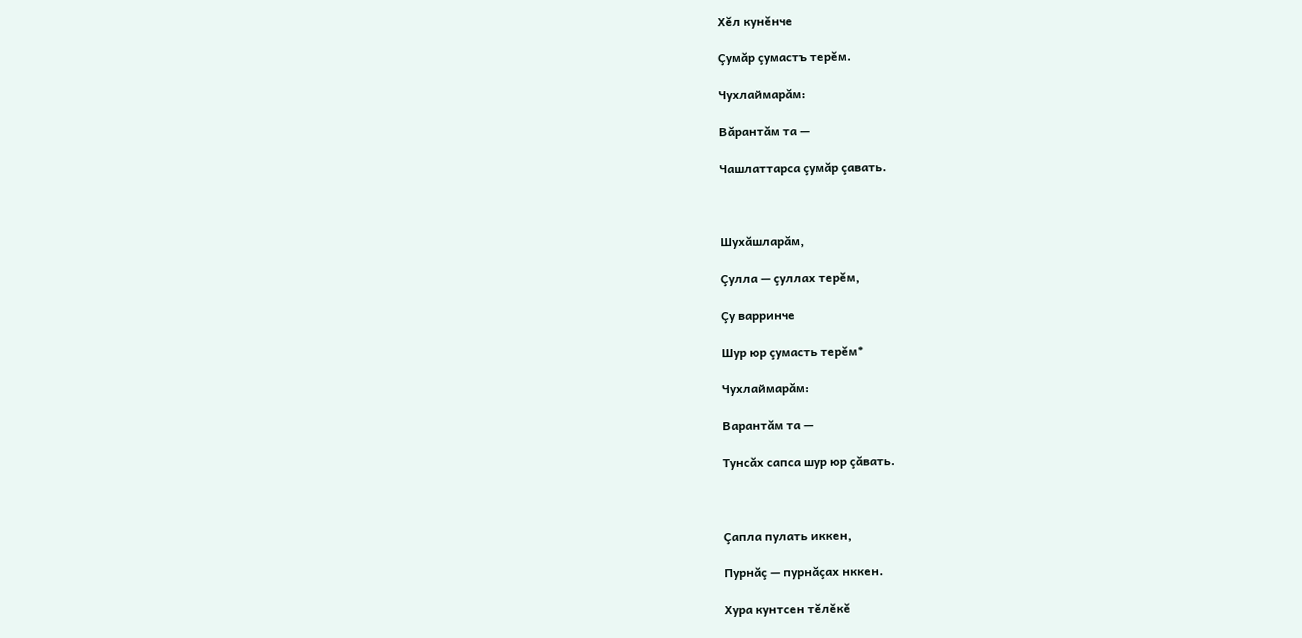Хĕл кунĕнче

Çумăр çумастъ терĕм.

Чухлаймарăм:

Вăрантăм та —

Чашлаттарса çумăр çавать.



Шухăшларăм,

Çулла — çуллах терĕм,

Çу варринче

Шур юр çумасть терĕм*

Чухлаймарăм:

Варантăм та —

Тунсăх сапса шур юр çăвать.



Çапла пулать иккен,

Пурнăç — пурнăçах нккен.

Хура кунтсен тĕлĕкĕ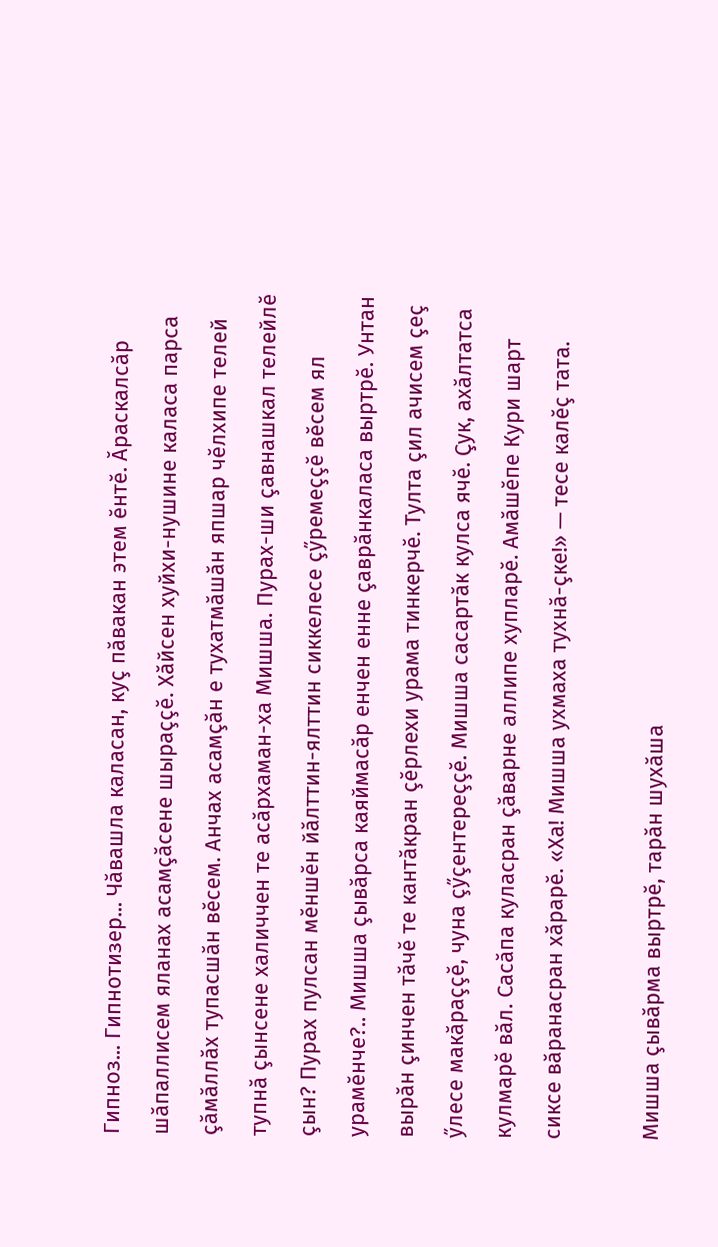Гипноз... Гипнотизер... Чăвашла каласан, куç пăвакан этем ĕнтĕ. Ăраскалсăр шăпаллисем яланах асамçăсене шыраççĕ. Хăйсен хуйхи-нушине каласа парса çăмăллăх тупасшăн вĕсем. Анчах асамçăн е тухатмăшăн япшар чĕлхипе телей тупнă çынсене халиччен те асăрхаман-ха Мишша. Пурах-ши çавнашкал телейлĕ çын? Пурах пулсан мĕншĕн йăлттин-ялттин сиккелесе çӳремеççĕ вĕсем ял урамĕнче?.. Мишша çывăрса каяймасăр енчен енне çаврăнкаласа выртрĕ. Унтан вырăн çинчен тăчĕ те кантăкран çĕрлехи урама тинкерчĕ. Тулта çил ачисем çеç ӳлесе макăраççĕ, чуна çӳçентереççĕ. Мишша сасартăк кулса ячĕ. Çук, ахăлтатса кулмарĕ вăл. Сасăпа куласран çăварне аллипе хупларĕ. Амăшĕпе Кури шарт сиксе вăранасран хăрарĕ. «Ха! Мишша ухмаха тухнă-çке!» — тесе калĕç тата.

Мишша çывăрма выртрĕ, тарăн шухăша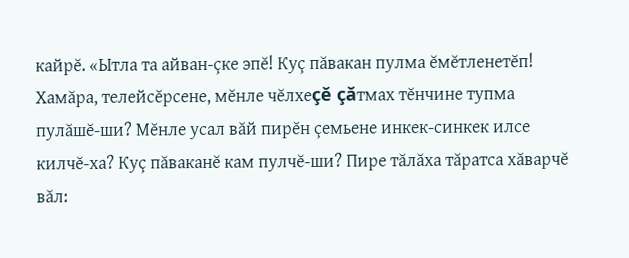кайрĕ. «Ытла та айван-çке эпĕ! Куç пăвакан пулма ĕмĕтленетĕп! Хамăра, телейсĕрсене, мĕнле чĕлхеçĕ çăтмах тĕнчине тупма пулăшĕ-ши? Мĕнле усал вăй пирĕн çемьене инкек-синкек илсе килчĕ-ха? Куç пăваканĕ кам пулчĕ-ши? Пире тăлăха тăратса хăварчĕ вăл: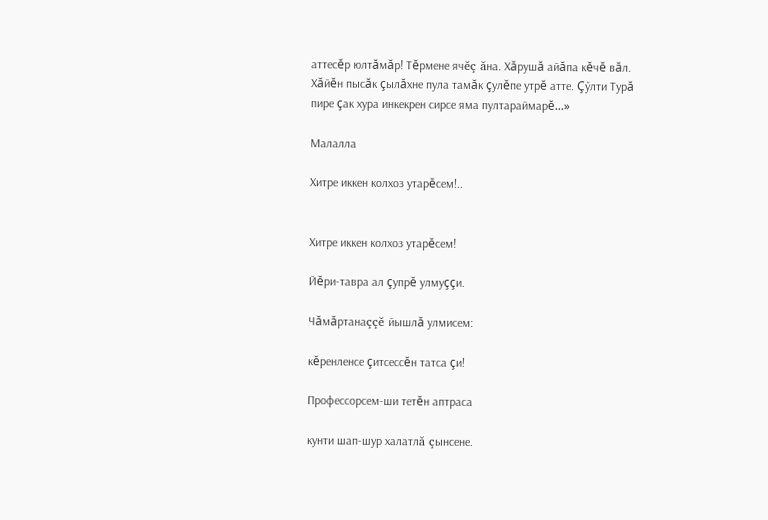аттесĕр юлтăмăр! Тĕрмене ячĕç ăна. Хăрушă айăпа кĕчĕ вăл. Хăйĕн пысăк çылăхне пула тамăк çулĕпе утрĕ атте. Çӳлти Турă пире çак хура инкекрен сирсе яма пултараймарĕ...»

Малалла

Хитре иккен колхоз утарĕсем!..


Хитре иккен колхоз утарĕсем!

Йĕри-тавра ал çупрĕ улмуççи.

Чăмăртанаççĕ йышлă улмисем:

кĕренленсе çитсессĕн татса çи!

Профессорсем-ши тетĕн аптраса

кунти шап-шур халатлă çынсене.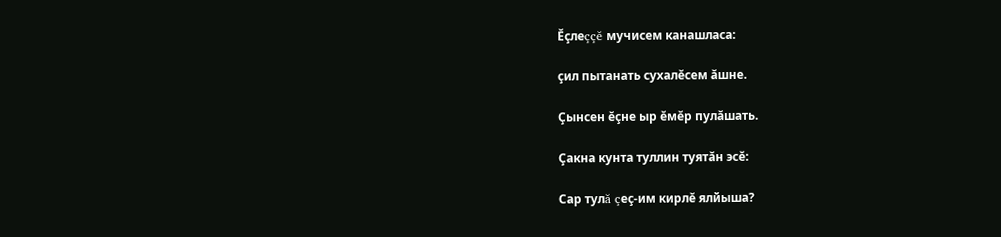Ĕçлеççĕ мучисем канашласа:

çил пытанать сухалĕсем ăшне.

Çынсен ĕçне ыр ĕмĕр пулăшать.

Çакна кунта туллин туятăн эсĕ:

Сар тулă çеç-им кирлĕ ялйыша?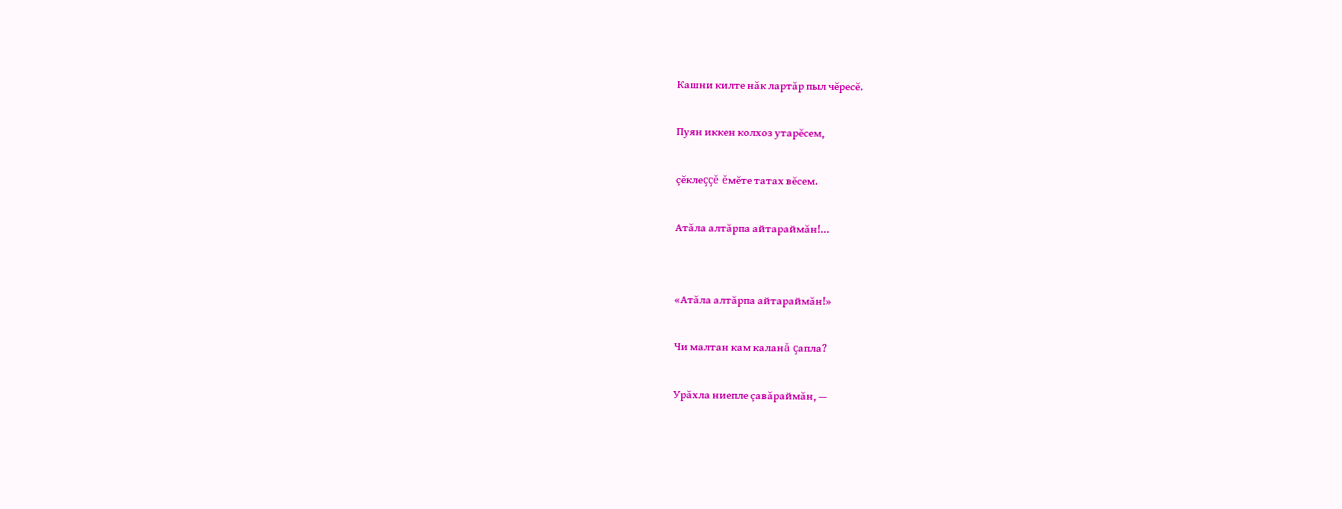Кашни килте нăк лартăр пыл чĕресĕ.

Пуян иккен колхоз утарĕсем,

çĕклеççĕ ĕмĕте татах вĕсем.

Атăла алтăрпа айтараймăн!...


«Атăла алтăрпа айтараймăн!»

Чи малтан кам каланă çапла?

Урăхла ниепле çавăраймăн, —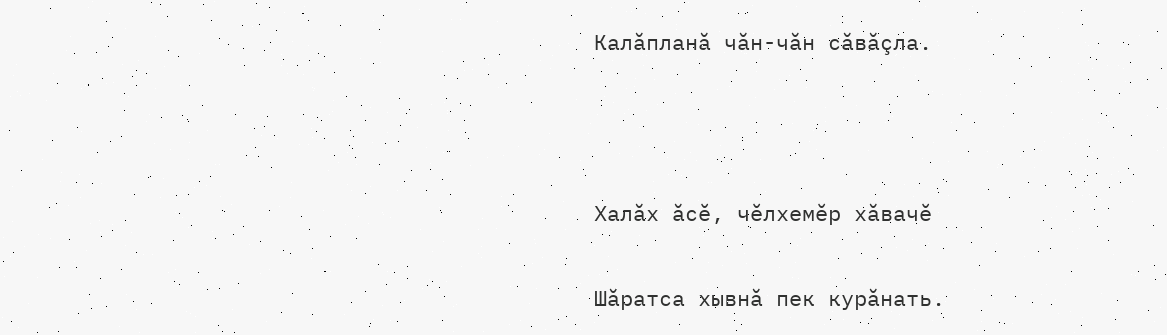Калăпланă чăн-чăн сăвăçла.



Халăх ăсĕ, чĕлхемĕр хăвачĕ

Шăратса хывнă пек курăнать.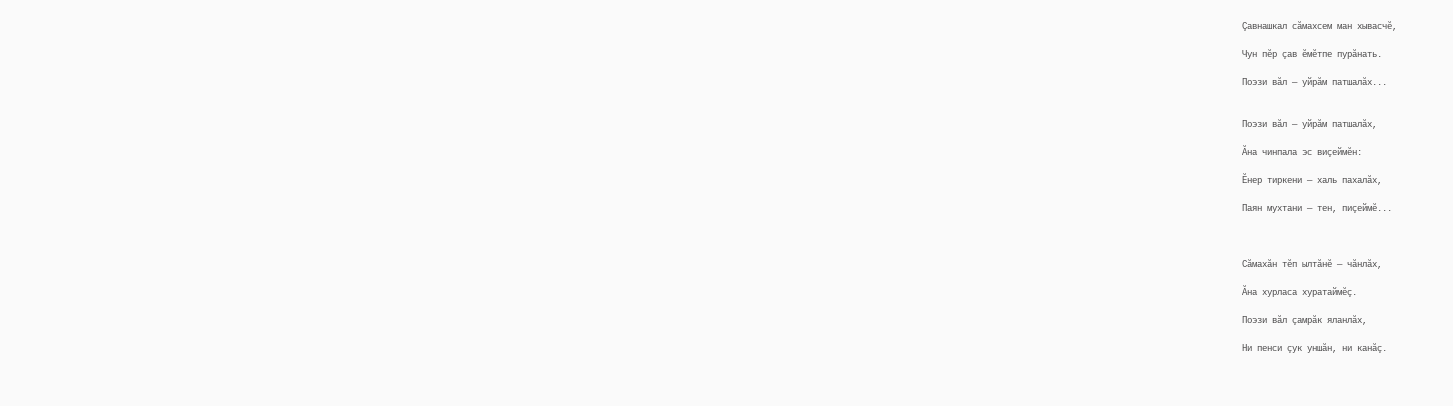Çавнашкал сăмахсем ман хывасчĕ,

Чун пĕр çав ĕмĕтпе пурăнать.

Поэзи вăл — уйрăм патшалăх...


Поэзи вăл — уйрăм патшалăх,

Ăна чинпала эс виçеймĕн:

Ĕнер тиркени — халь пахалăх,

Паян мухтани — тен, пиçеймĕ...



Сăмахăн тĕп ылтăнĕ — чăнлăх,

Ăна хурласа хуратаймĕç.

Поэзи вăл çамрăк яланлăх,

Ни пенси çук уншăн, ни канăç.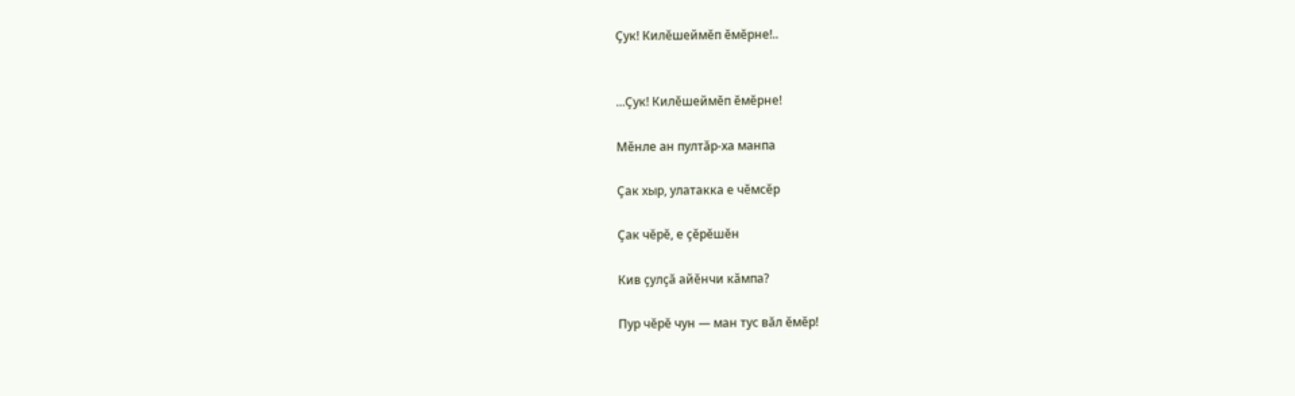Çук! Килĕшеймĕп ĕмĕрне!..


...Çук! Килĕшеймĕп ĕмĕрне!

Мĕнле ан пултăр-ха манпа

Çак хыр, улатакка е чĕмсĕр

Çак чĕрĕ, е çĕрĕшĕн

Кив çулçă айĕнчи кăмпа?

Пур чĕрĕ чун — ман тус вăл ĕмĕр!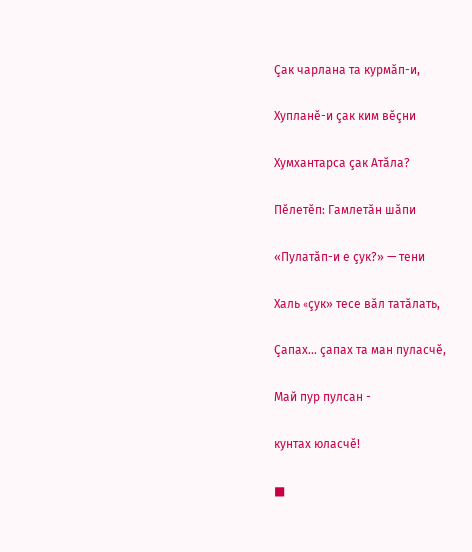Çак чарлана та курмăп-и,

Хупланĕ-и çак ким вĕçни

Хумхантарса çак Атăла?

Пĕлетĕп: Гамлетăн шăпи

«Пулатăп-и е çук?» — тени

Халь «çук» тесе вăл татăлать,

Çапах... çапах та ман пуласчĕ,

Май пур пулсан -

кунтах юласчĕ!

■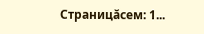Страницăсем: 1...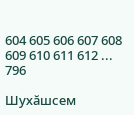604 605 606 607 608 609 610 611 612 ... 796

Шухăшсем